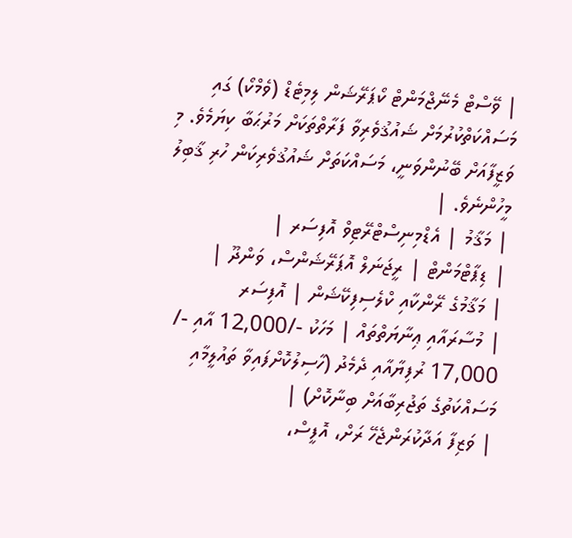| ވޭސްޓް މެނޭޖްމަންޓް ކޯޕަރޭޝަން ލިމިޓެޑް (ވެމްކޯ) ގައި މަސައްކަތްކުރުމަށް ޝައުޤުވެރިވާ ފަރާތްތަކަށް މަރުޙަބާ ކިޔަމެވެ. މި ވަޒީފާއަށް ބޭނުންވަނީ، މަސައްކަތަށް ޝައުޤުވެރިކަން ހުރި ޤާބިލު މީހުންނެވެ. |
| މަޤާމު | އެޑްމިނިސްޓްރޭޓިވް އޮފިސަރ |
| ޑިޕާޓްމަންޓް | ރީޖަނަލް އޮޕަރޭޝަންސް، ވަންދޫ |
| މަޤާމުގެ ރޭންކާއި ކްލެސިފިކޭޝަން | އޮފިސަރ
| މުސާރައާއި ޢިނާޔަތްތައް | މަހަކު -/12,000 އާއި -/ 17,000 ރުފިޔާއާއި ދެމެދު (ހާސިލުކޮށްފައިވާ ތައުލީމާއި މަސައްކަތުގެ ތަޖުރިބާއަށް ބިނާކޮށް) |
| ވަޒިފާ އަދާކުރަންޖެހޭ ރަށް، އޮފީސް،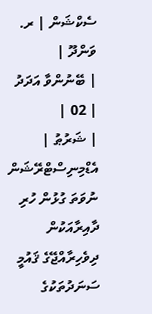ސެކްޝަން | ރ. ވަންދޫ |
| ބޭނުންވާ އަދަދު | 02 |
| ޝަރުޠު |
އެޑްމިނިސްޓްރޭޝަން ނުވަތަ ގުޅުން ހުރި ދާއިރާއަކުން ދިވެހިރާއްޖޭގެ ޤައުމީ ސަނަދުތަކުގެ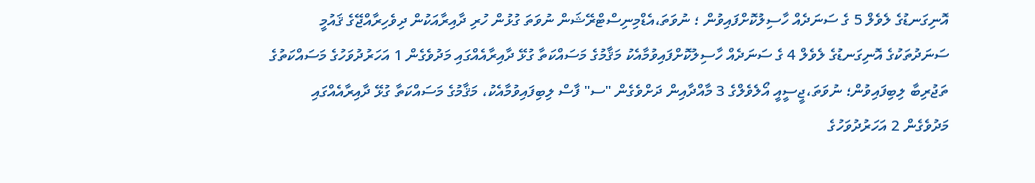އޮނިގަނޑުގެ ލެވެލް 5 ގެ ސަނަދެއް ހާސިލުކޮށްފައިވުން ؛ ނުވަތަ،އެޑްމިނިސްޓްރޭޝަން ނުވަތަ ގުޅުން ހުރި ދާއިރާއަކުން ދިވެހިރާއްޖޭގެ ޤައުމީ ސަނަދުތަކުގެ އޮނިގަނޑުގެ ލެވެލް 4 ގެ ސަނަދެއް ހާސިލުކޮށްފައިވުމާއެކު މަޤާމުގެ މަސައްކަތާ ގުޅޭ ދާއިރާއެއްގައި މަދުވެގެން 1 އަހަރުދުވަހުގެ މަސައްކަތުގެ ތަޖުރިބާ ލިބިފައިވުން؛ ނުވަތަ،ޖީސީއީ އޯލެވެލްގެ 3 މާއްދާއިން ދަށްވެގެން "ސ" ފާސް ލިބިފައިވުމާއެކު، މަޤާމުގެ މަސައްކަތާ ގުޅޭ ދާއިރާއެއްގައި މަދުވެގެން 2 އަހަރުދުވަހުގެ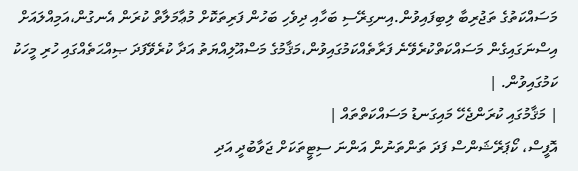މަސައްކަތުގެ ތަޖުރިބާ ލިބިފައިވުން.އިނގިރޭސި ބަހާއި ދިވެހި ބަހުން ފަރިތަކޮށް މުޢާމަލާތް ކުރަން އެނގުން،އަމިއްލައަށް އިސްނަގައިގެން މަސައްކަތްކުރެވޭނެ ފަރާތެއްކަމުގައިވުން،މަޤާމުގެ މަސްއޫލިއްޔަތު އަދާ ކުރެވޭފަދަ ޞިއްޙަތެއްގައި ހުރި މީހަކު ކަމުގައިވުން. |
| މަޤާމުގައި ކުރަންޖެހޭ މައިގަނޑު މަސައްކަތްތައް |
އޮފީސް، ކޯޕަރޭޝަންސް ފަދަ ތަންތަނުން އަންނަ ސިޓީތަކަށް ޖަވާބުދީ އަދި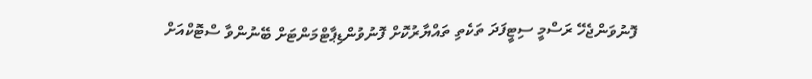ފޮނުވަންޖެހޭ ރަސްމީ ސިޓީފަދަ ތަކެތި ތައްޔާރުކޮށް ފޮނުވުންޑިޕާޓްމަންޓަށް ބޭނުންވާ ސްޓޮކްއަށް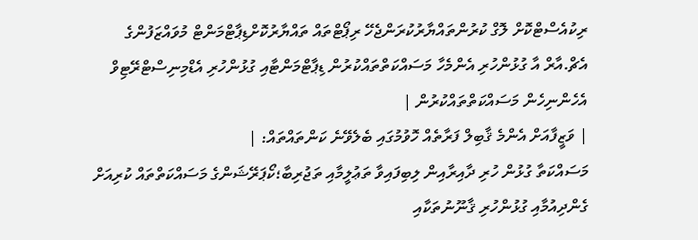ރިކުއެސްޓްކޮށް ލޮގް ކުރުންތައްޔާރުކުރަންޖެހޭ ރިޕޯޓްތައް ތައްޔާރުކޮށްޑިޕާޓްމަންޓް މުވައްޒަފުންގެ އެޗް.އާރް އާ ގުޅުންހުރި އެންމެހާ މަސައްކަތްތައްކުރުން ޑިޕާޓްމަންޓާއި ގުޅުންހުރި އެޑްމިނިސްޓްރޭޓިވް އެހެންނިހެން މަސައްކަތްތައްކުރުން |
| ވަޒީފާއަށް އެންމެ ޤާބިލް ފަރާތެއް ހޮވުމުގައި ބެލެވޭނެ ކަންތައްތައް: |
މަސައްކަތާ ގުޅުން ހުރި ދާއިރާއިން ލިބިފައިވާ ތަޢުލީމާއި ތަޖުރިބާ؛ކޯޕަރޭޝަންގެ މަސައްކަތްތައް ކުރިއަށް ގެންދިއުމާއި ގުޅުންހުރި ޤާނޫނުތަކާއި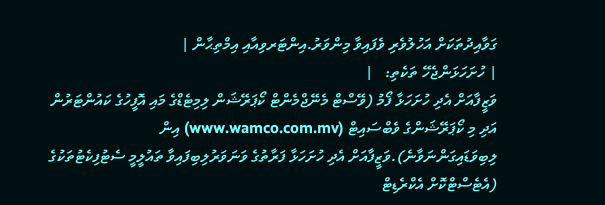ގަވާއިދުތަކަށް އަހުލުވެރި ވެފައިވާ މިންވަރު.އިންޓަރވިއާއި އިމްތިޙާން |
| ހުށަހަޅަންޖެހޭ ތަކެތި:   |
ވަޒީފާއަށް އެދި ހުށަހަޅާ ފޯމު (ވޭސްޓް މެނޭޖްމެންޓް ކޯޕަރޭޝަން ލިމިޓެޑްގެ މައި އޮފީހުގެ ކައުންޓަރުން އަދި މި ކޯޕަރޭޝަންގެ ވެބްސައިޓް (www.wamco.com.mv) އިން ލިބިވަޑައިގަންނަވާނެ).ވަޒީފާއަށް އެދި ހުށަހަޅާ ފަރާތުގެ ވަނަވަރުލިބިފައިވާ ތައުލީމީ ސެޓުފިކެޓުތަކުގެ (އެޓެސްޓްކޮށް އެކްރެޑިޓް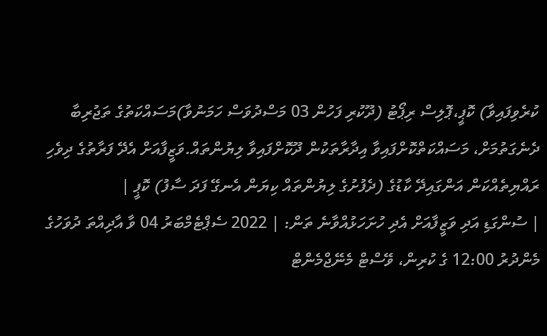ކުރެވިފައިވާ) ކޮޕީ،ޕޮލިސް ރިޕޯޓު (ދޫކުރި ފަހުން 03 މަސްދުވަސް ހަމަނުވާ)މަސައްކަތުގެ ތަޖުރިބާ ދެނެގަތުމަށް، މަސައްކަތްކޮށްފައިވާ އިދާރާތަކުން ދޫކޮށްފައިވާ ލިޔުންތައް.ވަޒީފާއަށް އެދޭ ފަރާތުގެ ދިވެހި ރައްޔިތެއްކަން އަންގައިދޭ ކާޑުގެ (ދެފުށުގެ ލިޔުންތައް ކިޔަން އެނގޭ ފަދަ ސާފު) ކޮޕީ |
| ސުންގަޑި އަދި ވަޒީފާއަށް އެދި ހުށަހަޅުއްވާނެ ތަން: | 2022 ސެޕްޓެމްބަރު 04 ވާ އާދިއްތަ ދުވަހުގެ މެންދުރު 12:00 ގެ ކުރިން، ވޭސްޓް މެނޭޖްމެންޓް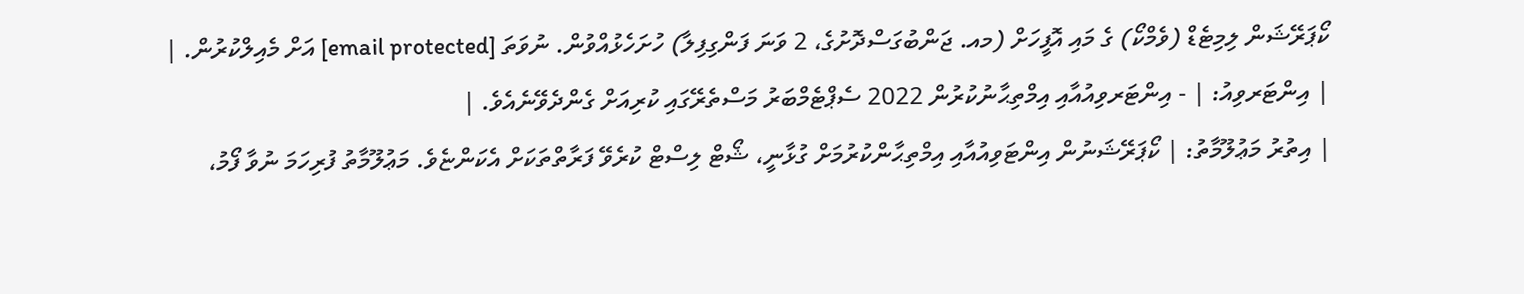ކޯޕަރޭޝަން ލިމިޓެޑް (ވެމްކޯ) ގެ މައި އޮފީހަށް (މއ. ޖަންބުގަސްދޮށުގެ، 2 ވަނަ ފަންގިފިލާ) ހުށަހެޅުއްވުން. ނުވަތަ [email protected] އަށް މެއިލްކުރުން. |
| އިންޓަރވިއު: | - އިންޓަރވިއުއާއި އިމްތިޙާނުކުރުން 2022 ސެޕްޓެމްބަރު މަސްތެރޭގައި ކުރިއަށް ގެންދެވޭނެއެވެ. |
| އިތުރު މަޢުލޫމާތު: | ކޯޕަރޭޝަނުން އިންޓަވިއުއާއި އިމްތިޙާންކުރުމަށް ގުޅާނީ، ޝޯޓް ލިސްޓް ކުރެވޭ ފަރާތްތަކަށް އެކަންޏެވެ. މަޢުލޫމާތު ފުރިހަމަ ނުވާ ފޯމު،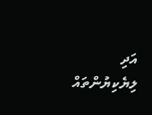އަދި ލިޔެކިޔުންތައް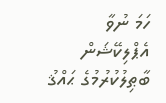ހަމަ ނުވާ އެޕްލިކޭޝަން ބާޠިލުކުރުމުގެ ޙައްޤު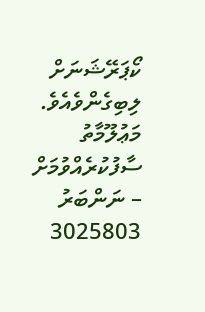ކޯޕަރޭޝަނަށް ލިބިގެންވެއެވެ. މަޢުލޫމާތު ސާފުކުރެއްވުމަށް – ނަންބަރު 3025803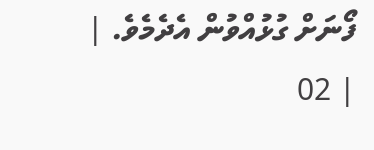ފޯނަށް ގުޅުއްވުން އެދެމެވެ. |
| 02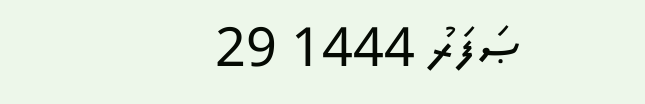ޞަފަރު 1444 29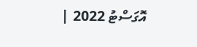އޮގަސްޓު 2022 |